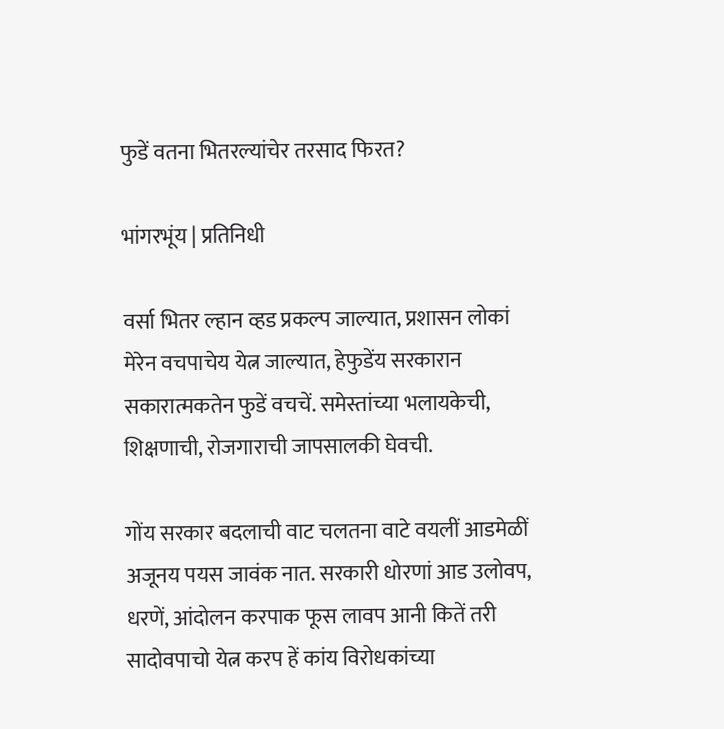फुडें वतना भितरल्यांचेर तरसाद फिरत?

भांगरभूंय | प्रतिनिधी

वर्सा भितर ल्हान व्हड प्रकल्प जाल्यात, प्रशासन लोकां मेरेन वचपाचेय येत्न जाल्यात, हेफुडेंय सरकारान सकारात्मकतेन फुडें वचचें. समेस्तांच्या भलायकेची, शिक्षणाची, रोजगाराची जापसालकी घेवची.

गोंय सरकार बदलाची वाट चलतना वाटे वयलीं आडमेळीं अजूनय पयस जावंक नात. सरकारी धोरणां आड उलोवप, धरणें, आंदोलन करपाक फूस लावप आनी कितें तरी सादोवपाचो येत्न करप हें कांय विरोधकांच्या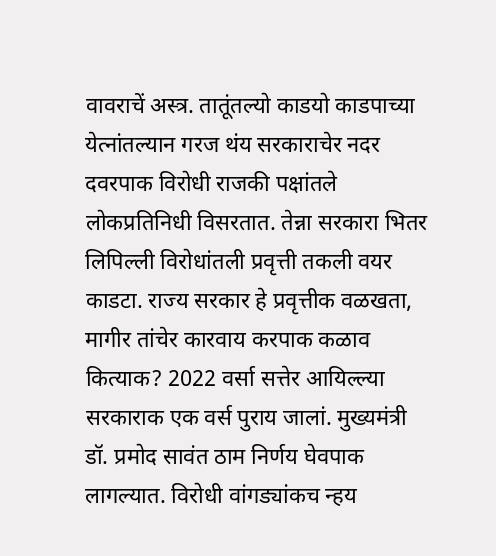वावराचें अस्त्र. तातूंतल्यो काडयो काडपाच्या येत्नांतल्यान गरज थंय सरकाराचेर नदर दवरपाक विरोधी राजकी पक्षांतले लोकप्रतिनिधी विसरतात. तेन्ना सरकारा भितर लिपिल्ली विरोधांतली प्रवृत्ती तकली वयर काडटा. राज्य सरकार हे प्रवृत्तीक वळखता, मागीर तांचेर कारवाय करपाक कळाव कित्याक? 2022 वर्सा सत्तेर आयिल्ल्या सरकाराक एक वर्स पुराय जालां. मुख्यमंत्री डॉ. प्रमोद सावंत ठाम निर्णय घेवपाक लागल्यात. विरोधी वांगड्यांकच न्हय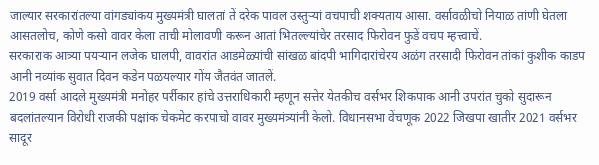जाल्यार सरकारांतल्या वांगड्यांकय मुख्यमंत्री घालतां तें दरेक पावल उस्तुऱ्यां वचपाची शक्यताय आसा. वर्सावळीचो नियाळ तांणी घेतला आसतलोच, कोणे कसो वावर केला ताची मोलावणी करून आतां भितल्ल्यांचेर तरसाद फिरोवन फुडें वचप म्हत्त्वाचें.
सरकाराक आत्र्या पयऱ्यान लजेक घालपी, वावरांत आडमेळ्यांची सांखळ बांदपी भागिदारांचेरय अळंग तरसादी फिरोवन तांकां कुशीक काडप आनी नव्यांक सुवात दिवन कडेन पळयल्यार गोंय जैतवंत जातलें.
2019 वर्सा आदले मुख्यमंत्री मनोहर पर्रीकार हांचे उत्तराधिकारी म्हणून सत्तेर येतकीच वर्सभर शिकपाक आनी उपरांत चुको सुदारून बदलांतल्यान विरोधी राजकी पक्षांक चेकमेट करपाचो वावर मुख्यमंत्र्यांनी केलो. विधानसभा वेंचणूक 2022 जिखपा खातीर 2021 वर्सभर सादूर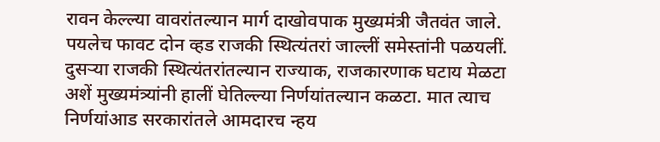रावन केल्ल्या वावरांतल्यान मार्ग दाखोवपाक मुख्यमंत्री जैतवंत जाले. पयलेच फावट दोन व्हड राजकी स्थित्यंतरां जाल्लीं समेस्तांनी पळयलीं. दुसऱ्या राजकी स्थित्यंतरांतल्यान राज्याक, राजकारणाक घटाय मेळटा अशें मुख्यमंत्र्यांनी हालीं घेतिल्ल्या निर्णयांतल्यान कळटा. मात त्याच निर्णयांआड सरकारांतले आमदारच न्हय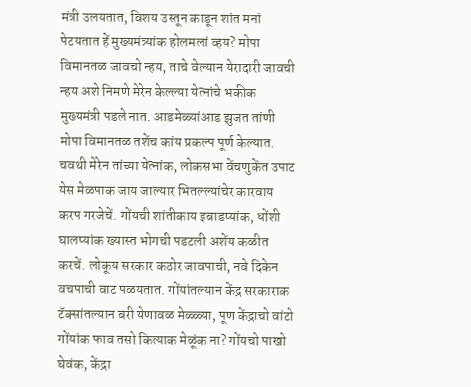मंत्री उलयतात, विशय उस्तून काडून शांत मनां पेटयतात हें मुख्यमंत्र्यांक होलमलां व्हय? मोपा विमानतळ जावचो न्हय, ताचे वेल्यान येरादारी जावची न्हय अशे निमणे मेरेन केल्ल्या येत्नांचे भकीक मुख्यमंत्री पडले नात. आडमेळ्यांआड झुजत तांणी मोपा विमानतळ तशेंच कांय प्रकल्प पूर्ण केल्यात. चवथी मेरेन तांच्या येत्नांक, लोकसभा वेंचणुकेंत उपाट येस मेळपाक जाय जाल्यार भितल्ल्यांचेर कारवाय करप गरजेचें. गोंयची शांतीकाय इबाडप्यांक, धोंशी घालप्यांक ख्यास्त भोगची पडटली अशेंय कळीत करचें. लोकूय सरकार कठोर जावपाची, नवे दिकेन वचपाची वाट पळयतात. गोंयांतल्यान केंद्र सरकाराक टॅक्सांतल्यान बरी येणावळ मेळ्ळ्या, पूण केंद्राचो वांटो गोंयांक फाव तसो कित्याक मेळूंक ना? गोंयचो पाखो घेवंक, केंद्रा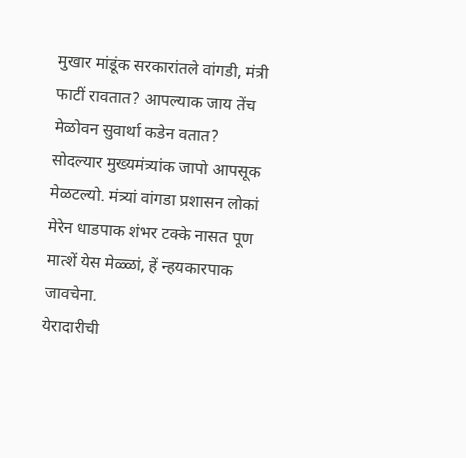मुखार मांडूंक सरकारांतले वांगडी, मंत्री फाटीं रावतात? आपल्याक जाय तेंच मेळोवन सुवार्था कडेन वतात? सोदल्यार मुख्यमंत्र्यांक जापो आपसूक मेळटल्यो. मंत्र्यां वांगडा प्रशासन लोकां मेरेन धाडपाक शंभर टक्के नासत पूण मात्शें येस मेळ्ळां, हें न्हयकारपाक जावचेना.
येरादारीची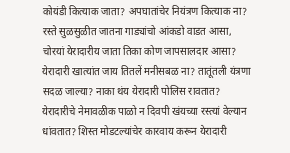कोयंडी कित्याक जाता? अपघातांचेर नियंत्रण कित्याक ना? रस्ते सुळसुळीत जातना गाड्यांचो आंकडो वाडत आसा, चोरयां येरादारीय जाता तिका कोण जापसालदार आसा? येरादारी खात्यांत जाय तितलें मनीसबळ ना? तातूंतली यंत्रणा सदळ जाल्या? नाका थंय येरादारी पोलिस रावतात? येरादारीचे नेमावळीक पाळो न दिवपी खंयच्या रस्त्यां वेल्यान धांवतात? शिस्त मोडटल्यांचेर कारवाय करून येरादारी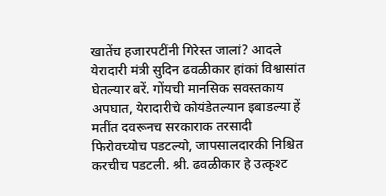खातेंच हजारपटींनी गिरेस्त जालां? आदले येरादारी मंत्री सुदिन ढवळीकार हांकां विश्वासांत घेतल्यार बरें. गोंयची मानसिक सवस्तकाय अपघात, येरादारीचे कोयंडेतल्यान इबाडल्या हें मतींत दवरूनच सरकाराक तरसादी फिरोवच्योच पडटल्यो, जापसालदारकी निश्चित करचीच पडटली. श्री. ढवळीकार हे उत्कृश्ट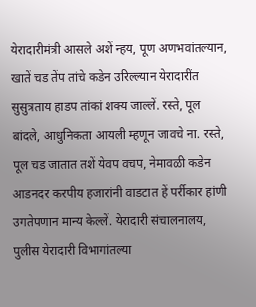येरादारीमंत्री आसले अशें न्हय, पूण अणभवांतल्यान, खातें चड तेंप तांचे कडेन उरिल्ल्यान येरादारींत सुसुत्रताय हाडप तांकां शक्य जाल्लें. रस्ते, पूल बांदले, आधुनिकता आयली म्हणून जावचे ना. रस्ते, पूल चड जातात तशें येवप वचप, नेमावळी कडेन आडनदर करपीय हजारांनी वाडटात हें पर्रीकार हांणी उगतेपणान मान्य केल्लें. येरादारी संचालनालय, पुलीस येरादारी विभागांतल्या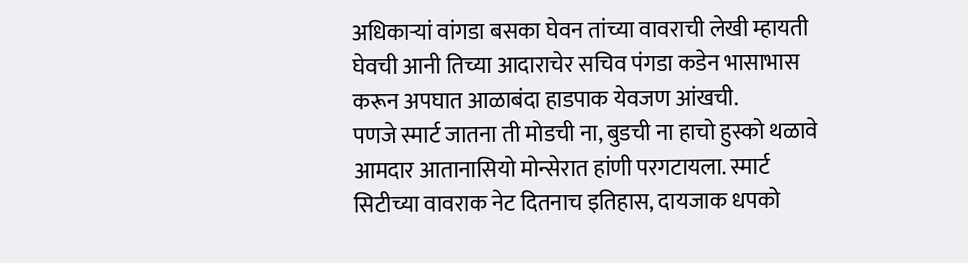अधिकाऱ्यां वांगडा बसका घेवन तांच्या वावराची लेखी म्हायती घेवची आनी तिच्या आदाराचेर सचिव पंगडा कडेन भासाभास करून अपघात आळाबंदा हाडपाक येवजण आंखची.
पणजे स्मार्ट जातना ती मोडची ना, बुडची ना हाचो हुस्को थळावे आमदार आतानासियो मोन्सेरात हांणी परगटायला. स्मार्ट सिटीच्या वावराक नेट दितनाच इतिहास, दायजाक धपको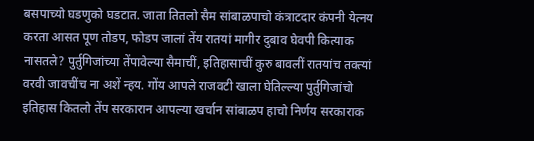बसपाच्यो घडणुको घडटात. जाता तितलो सैम सांबाळपाचो कंत्राटदार कंपनी येत्नय करता आसत पूण तोडप, फोडप जालां तेंय रातयां मागीर दुबाव घेवपी कित्याक नासतले? पुर्तुगिजांच्या तेंपावेल्या सैमाचीं, इतिहासाचीं कुरु बावलीं रातयांच तक्त्यां वरवी जावचींच ना अशें न्हय. गोंय आपले राजवटी खाला घेतिल्ल्या पुर्तुगिजांचो इतिहास कितलो तेंप सरकारान आपल्या खर्चान सांबाळप हाचो निर्णय सरकाराक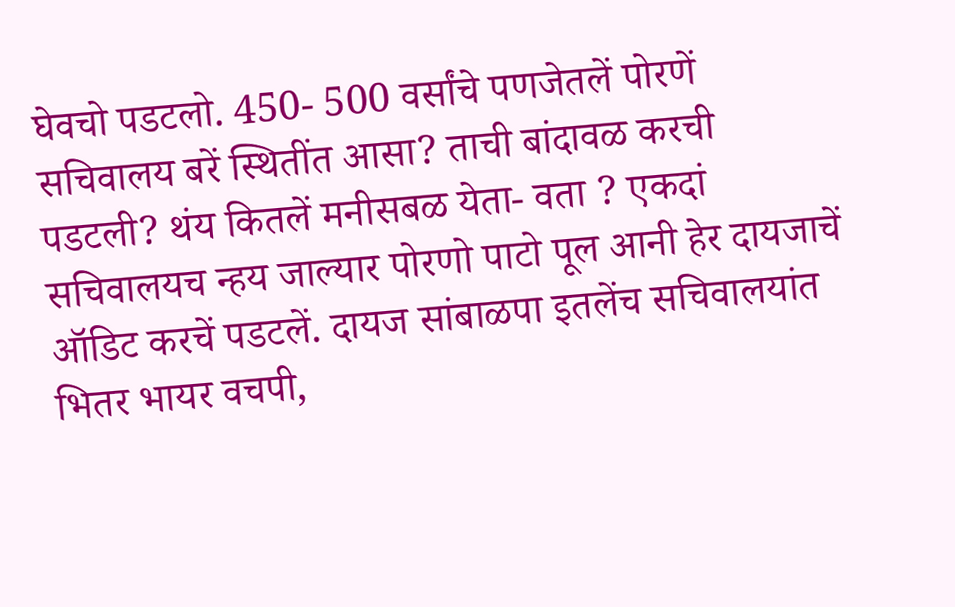घेवचो पडटलो. 450- 500 वर्सांचे पणजेतलें पोरणें सचिवालय बरें स्थितींत आसा? ताची बांदावळ करची पडटली? थंय कितलें मनीसबळ येता- वता ? एकदां सचिवालयच न्हय जाल्यार पोरणो पाटो पूल आनी हेर दायजाचें ऑडिट करचें पडटलें. दायज सांबाळपा इतलेंच सचिवालयांत भितर भायर वचपी,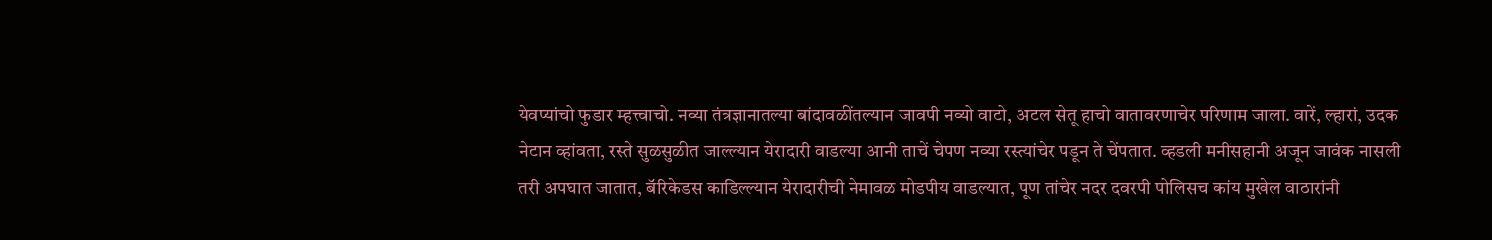येवप्यांचो फुडार म्हत्त्वाचो. नव्या तंत्रज्ञानातल्या बांदावळींतल्यान जावपी नव्यो वाटो, अटल सेतू हाचो वातावरणाचेर परिणाम जाला. वारें, ल्हारां, उदक नेटान व्हांवता, रस्ते सुळसुळीत जाल्ल्यान येरादारी वाडल्या आनी ताचें चेपण नव्या रस्त्यांचेर पडून ते चेंपतात. व्हडली मनीसहानी अजून जावंक नासली तरी अपघात जातात, बॅरिकेडस काडिल्ल्यान येरादारीची नेमावळ मोडपीय वाडल्यात, पूण तांचेर नदर दवरपी पोलिसच कांय मुखेल वाठारांनी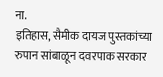ना.
इतिहास, सैमीक दायज पुस्तकांच्या रुपान सांबाळून दवरपाक सरकार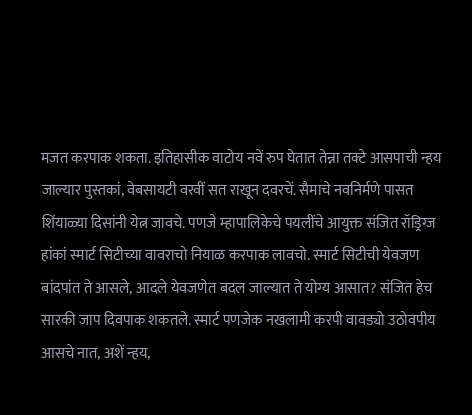मजत करपाक शकता. इतिहासीक वाटोय नवें रुप घेतात तेन्ना तक्टे आसपाची न्हय जाल्यार पुस्तकां, वेबसायटी वरवीं सत राखून दवरचें. सैमाचे नवनिर्मणे पासत शिंयाळ्या दिसांनी येत्न जावचे. पणजे म्हापालिकेचे पयलींचे आयुक्त संजित रॉड्रिग्ज हांकां स्मार्ट सिटीच्या वावराचो नियाळ करपाक लावचो. स्मार्ट सिटीची येवजण बांदपांत ते आसले, आदले येवजणेत बदल जाल्यात ते योग्य आसात? संजित हेच सारकी जाप दिवपाक शकतले. स्मार्ट पणजेक नखलामी करपी वावड्यो उठोवपीय आसचे नात, अशें न्हय,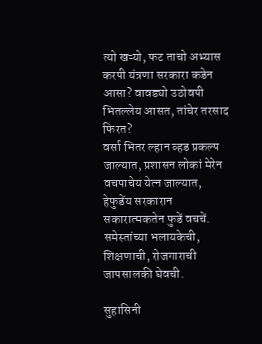त्यो खऱ्यो, फट ताचो अभ्यास करपी यंत्रणा सरकारा कडेन आसा? वावड्यो उठोवपी भितल्लेय आसत, तांचेर तरसाद फिरत?
वर्सा भितर ल्हान व्हड प्रकल्प जाल्यात, प्रशासन लोकां मेरेन वचपाचेय येत्न जाल्यात, हेफुडेंय सरकारान सकारात्मकतेन फुडें वचचें. समेस्तांच्या भलायकेची, शिक्षणाची, रोजगाराची जापसालकी घेवची.

सुहासिनी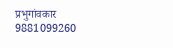प्रभुगांवकार
9881099260